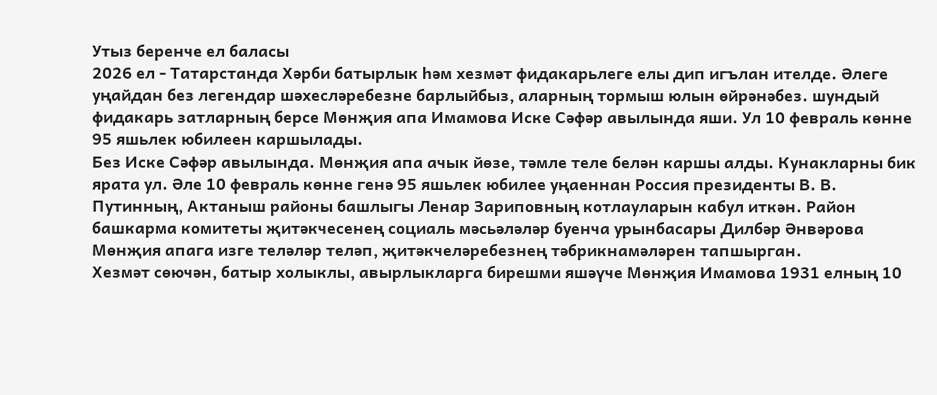Утыз беренче ел баласы
2026 ел - Татарстанда Хәрби батырлык һәм хезмәт фидакарьлеге елы дип игълан ителде. Әлеге уңайдан без легендар шәхесләребезне барлыйбыз, аларның тормыш юлын өйрәнәбез. шундый фидакарь затларның берсе Мөнҗия апа Имамова Иске Сәфәр авылында яши. Ул 10 февраль көнне 95 яшьлек юбилеен каршылады.
Без Иске Сәфәр авылында. Мөнҗия апа ачык йөзе, тәмле теле белән каршы алды. Кунакларны бик ярата ул. Әле 10 февраль көнне генә 95 яшьлек юбилее уңаеннан Россия президенты В. В. Путинның, Актаныш районы башлыгы Ленар Зариповның котлауларын кабул иткән. Район башкарма комитеты җитәкчесенең социаль мәсьәләләр буенча урынбасары Дилбәр Әнвәрова Мөнҗия апага изге теләләр теләп, җитәкчеләребезнең тәбрикнамәләрен тапшырган.
Хезмәт сөючән, батыр холыклы, авырлыкларга бирешми яшәүче Мөнҗия Имамова 1931 елның 10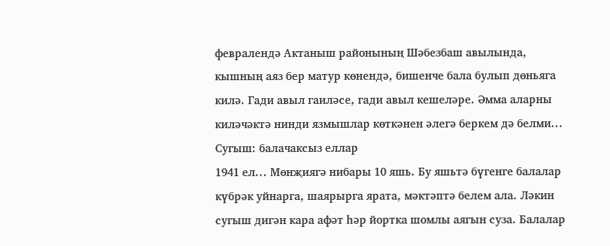февралендә Актаныш районының Шәбезбаш авылында, кышның аяз бер матур көнендә, бишенче бала булып дөньяга килә. Гади авыл гаиләсе, гади авыл кешеләре. Әмма аларны киләчәктә нинди язмышлар көткәнен әлегә беркем дә белми...
Сугыш: балачаксыз еллар
1941 ел... Мөнҗиягә нибары 10 яшь. Бу яшьтә бүгенге балалар күбрәк уйнарга, шаярырга ярата, мәктәптә белем ала. Ләкин сугыш дигән кара афәт һәр йортка шомлы аягын суза. Балалар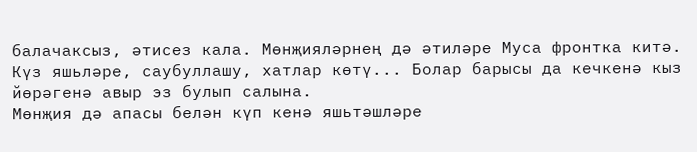балачаксыз, әтисез кала. Мөнҗияләрнең дә әтиләре Муса фронтка китә. Күз яшьләре, саубуллашу, хатлар көтү... Болар барысы да кечкенә кыз йөрәгенә авыр эз булып салына.
Мөнҗия дә апасы белән күп кенә яшьтәшләре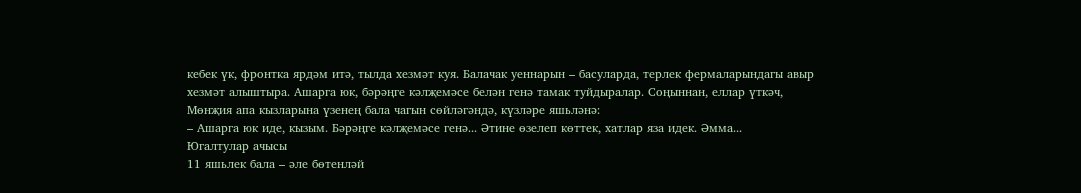кебек үк, фронтка ярдәм итә, тылда хезмәт куя. Балачак уеннарын – басуларда, терлек фермаларындагы авыр хезмәт алыштыра. Ашарга юк, бәрәңге кәлҗемәсе белән генә тамак туйдыралар. Соңыннан, еллар үткәч, Мөнҗия апа кызларына үзенең бала чагын сөйләгәндә, күзләре яшьләнә:
– Ашарга юк иде, кызым. Бәрәңге кәлҗемәсе генә... Әтине өзелеп көттек, хатлар яза идек. Әмма...
Югалтулар ачысы
11 яшьлек бала – әле бөтенләй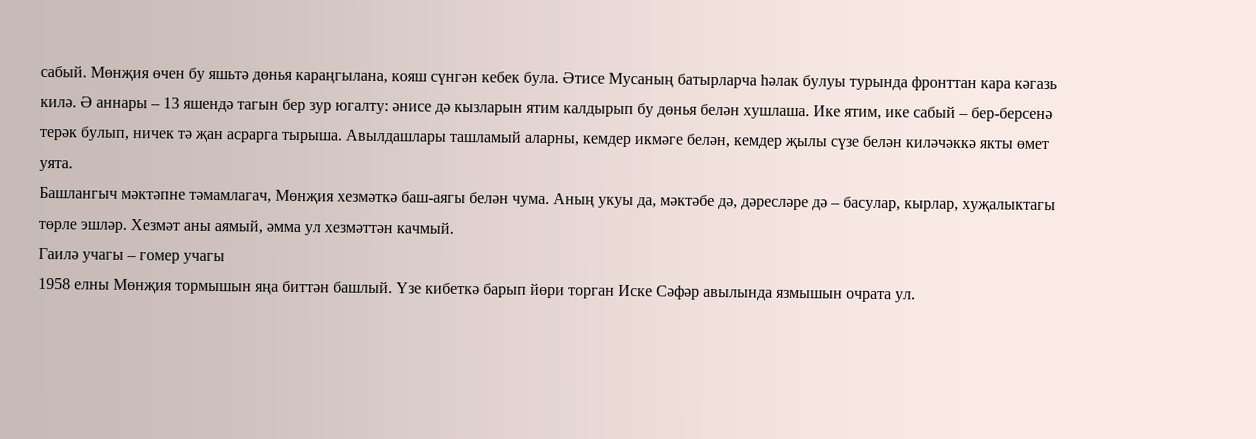сабый. Мөнҗия өчен бу яшьтә дөнья караңгылана, кояш сүнгән кебек була. Әтисе Мусаның батырларча һәлак булуы турында фронттан кара кәгазь килә. Ә аннары – 13 яшендә тагын бер зур югалту: әнисе дә кызларын ятим калдырып бу дөнья белән хушлаша. Ике ятим, ике сабый – бер-берсенә терәк булып, ничек тә җан асрарга тырыша. Авылдашлары ташламый аларны, кемдер икмәге белән, кемдер җылы сүзе белән киләчәккә якты өмет уята.
Башлангыч мәктәпне тәмамлагач, Мөнҗия хезмәткә баш-аягы белән чума. Аның укуы да, мәктәбе дә, дәресләре дә – басулар, кырлар, хуҗалыктагы төрле эшләр. Хезмәт аны аямый, әмма ул хезмәттән качмый.
Гаилә учагы – гомер учагы
1958 елны Мөнҗия тормышын яңа биттән башлый. Үзе кибеткә барып йөри торган Иске Сәфәр авылында язмышын очрата ул.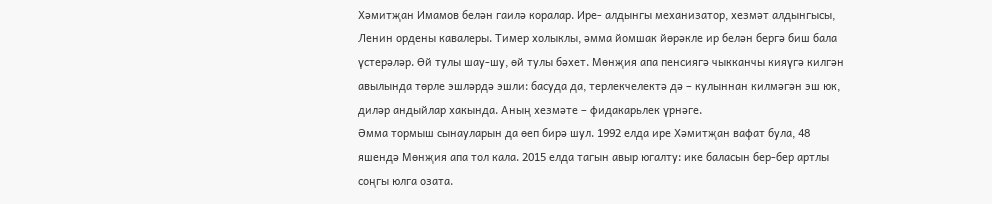Хәмитҗан Имамов белән гаилә коралар. Ире- алдынгы механизатор, хезмәт алдынгысы, Ленин ордены кавалеры. Тимер холыклы, әмма йомшак йөрәкле ир белән бергә биш бала үстерәләр. Өй тулы шау-шу, өй тулы бәхет. Мөнҗия апа пенсиягә чыкканчы кияүгә килгән авылында төрле эшләрдә эшли: басуда да, терлекчелектә дә – кулыннан килмәгән эш юк, диләр андыйлар хакында. Аның хезмәте – фидакарьлек үрнәге.
Әмма тормыш сынауларын да өеп бирә шул. 1992 елда ире Хәмитҗан вафат була, 48 яшендә Мөнҗия апа тол кала. 2015 елда тагын авыр югалту: ике баласын бер-бер артлы соңгы юлга озата.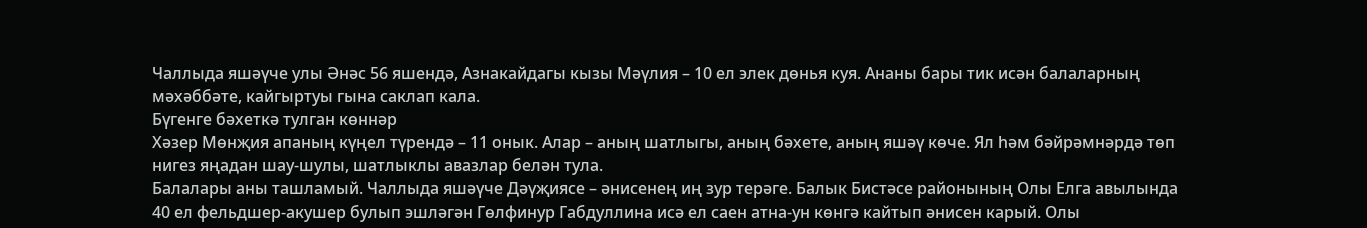Чаллыда яшәүче улы Әнәс 56 яшендә, Азнакайдагы кызы Мәүлия – 10 ел элек дөнья куя. Ананы бары тик исән балаларның мәхәббәте, кайгыртуы гына саклап кала.
Бүгенге бәхеткә тулган көннәр
Хәзер Мөнҗия апаның күңел түрендә – 11 онык. Алар – аның шатлыгы, аның бәхете, аның яшәү көче. Ял һәм бәйрәмнәрдә төп нигез яңадан шау-шулы, шатлыклы авазлар белән тула.
Балалары аны ташламый. Чаллыда яшәүче Дәүҗиясе – әнисенең иң зур терәге. Балык Бистәсе районының Олы Елга авылында 40 ел фельдшер-акушер булып эшләгән Гөлфинур Габдуллина исә ел саен атна-ун көнгә кайтып әнисен карый. Олы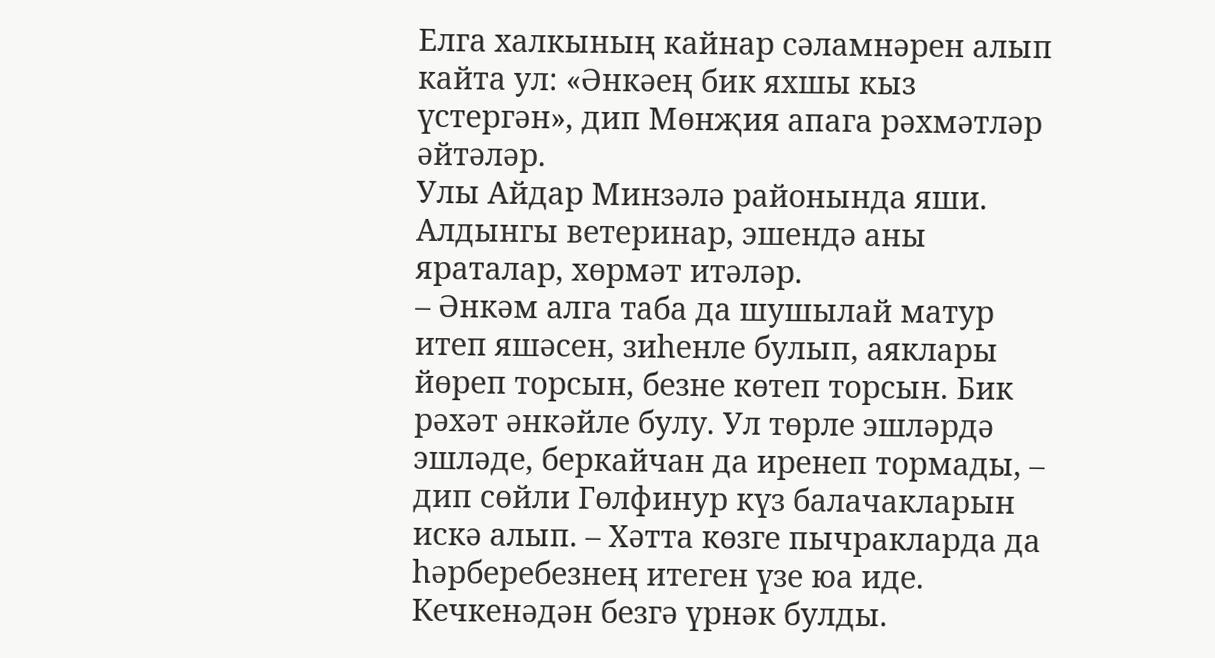Елга халкының кайнар сәламнәрен алып кайта ул: «Әнкәең бик яхшы кыз үстергән», дип Мөнҗия апага рәхмәтләр әйтәләр.
Улы Айдар Минзәлә районында яши. Алдынгы ветеринар, эшендә аны яраталар, хөрмәт итәләр.
– Әнкәм алга таба да шушылай матур итеп яшәсен, зиһенле булып, аяклары йөреп торсын, безне көтеп торсын. Бик рәхәт әнкәйле булу. Ул төрле эшләрдә эшләде, беркайчан да иренеп тормады, – дип сөйли Гөлфинур күз балачакларын искә алып. – Хәтта көзге пычракларда да һәрберебезнең итеген үзе юа иде. Кечкенәдән безгә үрнәк булды.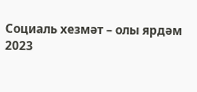Социаль хезмәт – олы ярдәм
2023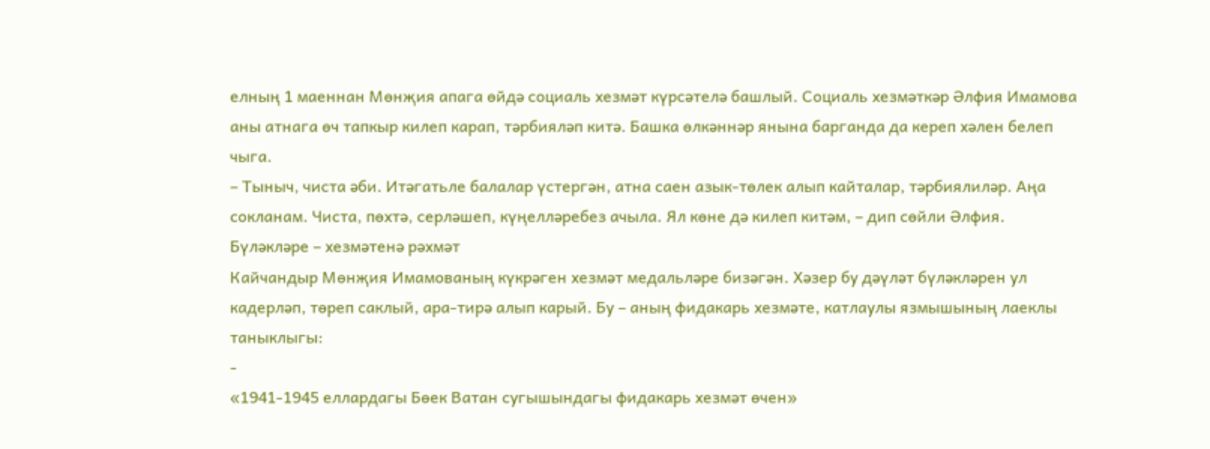елның 1 маеннан Мөнҗия апага өйдә социаль хезмәт күрсәтелә башлый. Социаль хезмәткәр Әлфия Имамова аны атнага өч тапкыр килеп карап, тәрбияләп китә. Башка өлкәннәр янына барганда да кереп хәлен белеп чыга.
– Тыныч, чиста әби. Итәгатьле балалар үстергән, атна саен азык-төлек алып кайталар, тәрбиялиләр. Аңа сокланам. Чиста, пөхтә, серләшеп, күңелләребез ачыла. Ял көне дә килеп китәм, – дип сөйли Әлфия.
Бүләкләре – хезмәтенә рәхмәт
Кайчандыр Мөнҗия Имамованың күкрәген хезмәт медальләре бизәгән. Хәзер бу дәүләт бүләкләрен ул кадерләп, төреп саклый, ара-тирә алып карый. Бу – аның фидакарь хезмәте, катлаулы язмышының лаеклы таныклыгы:
-
«1941-1945 еллардагы Бөек Ватан сугышындагы фидакарь хезмәт өчен»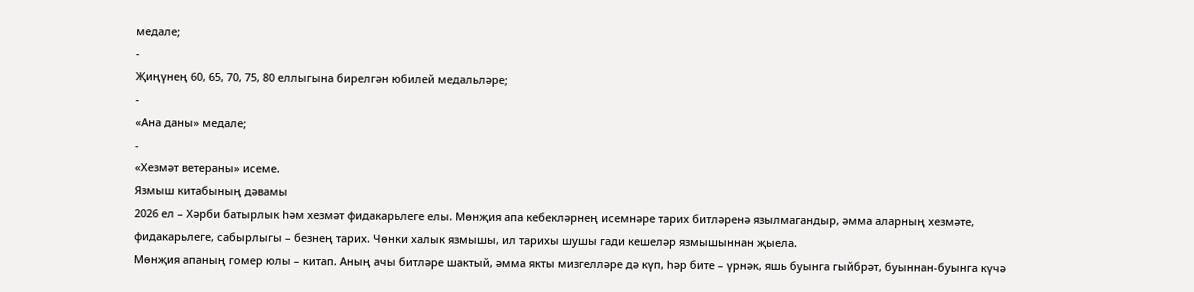медале;
-
Җиңүнең 60, 65, 70, 75, 80 еллыгына бирелгән юбилей медальләре;
-
«Ана даны» медале;
-
«Хезмәт ветераны» исеме.
Язмыш китабының дәвамы
2026 ел – Хәрби батырлык һәм хезмәт фидакарьлеге елы. Мөнҗия апа кебекләрнең исемнәре тарих битләренә язылмагандыр, әмма аларның хезмәте, фидакарьлеге, сабырлыгы – безнең тарих. Чөнки халык язмышы, ил тарихы шушы гади кешеләр язмышыннан җыела.
Мөнҗия апаның гомер юлы – китап. Аның ачы битләре шактый, әмма якты мизгелләре дә күп, һәр бите – үрнәк, яшь буынга гыйбрәт, буыннан-буынга күчә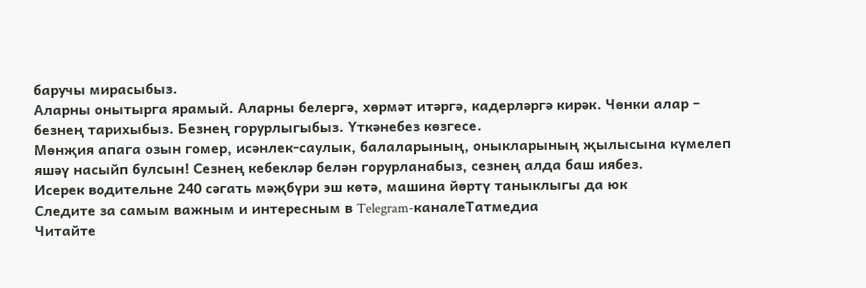баручы мирасыбыз.
Аларны онытырга ярамый. Аларны белергә, хөрмәт итәргә, кадерләргә кирәк. Чөнки алар – безнең тарихыбыз. Безнең горурлыгыбыз. Үткәнебез көзгесе.
Мөнҗия апага озын гомер, исәнлек-саулык, балаларының, оныкларының җылысына күмелеп яшәү насыйп булсын! Сезнең кебекләр белән горурланабыз, сезнең алда баш иябез.
Исерек водительне 240 сәгать мәҗбүри эш көтә, машина йөртү таныклыгы да юк
Следите за самым важным и интересным в Telegram-каналеТатмедиа
Читайте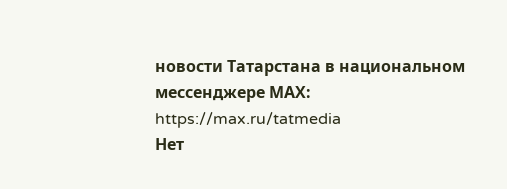новости Татарстана в национальном мессенджере MАХ: https://max.ru/tatmedia
Нет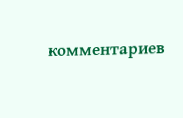комментариев